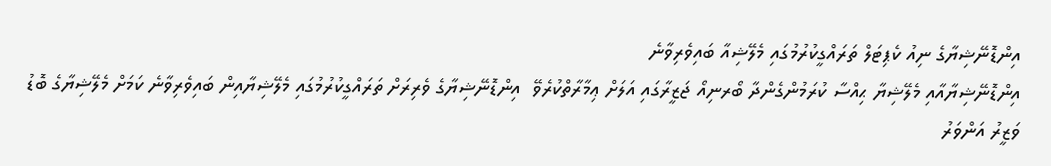އިންޑޮނޭޝިޔާގެ ނިއު ކެޕިޓަލް ތަރައްގީކުރުމުގައި މެލޭޝިއާ ބައިވެރިވާނެ
އިންޑޮނޭޝިޔާއާއި މެލޭޝިޔާ ޙިއްސާ ކުރަމުންގެންދާ ބޯރނިއޯ ޖަޒީރާގައި އަލަށް ޢިމާރާތްކުރެވޭ  އިންޑޮނޭޝިޔާގެ ވެރިރަށް ތަރައްގީކުރުމުގައި މެލޭޝިޔާއިން ބައިވެރިވާނެ ކަމަށް މެލޭޝިޔާގެ ބޮޑު ވަޒީރު އަންވަރު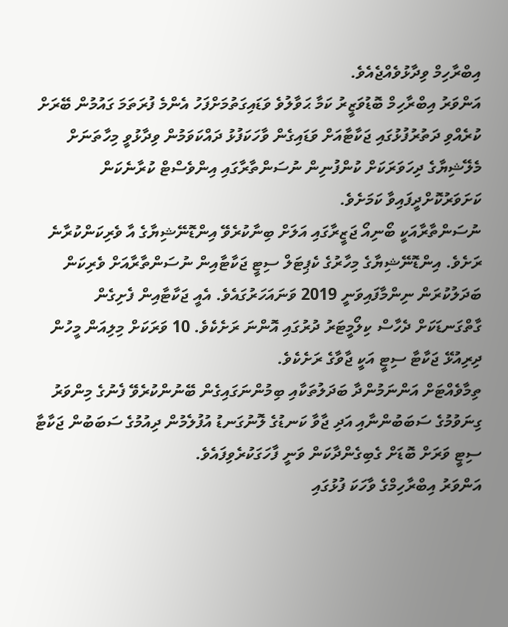އިބްރާހިމް ވިދާޅުވެއްޖެއެވެ.
އަންވަރު އިބްރާހިމް ބޮޑުވަޒީރު ކަމާ ޙަވާލުވެ ވަޑައިގަތުމަށްފަހު އެންމެ ފުރަތަމަ ގައުމުން ބޭރަށް ކުރެއްވި ދަތުރުފުޅުގައި ޖަކާޓާއަށް ވަޑައިގެން ވާހަކަފުޅު ދައްކަވަމުން ވިދާޅުވީ މިހާތަނަށް މެލޭޝިޔާގެ ދިހަވަރަކަށް ކުންފުނިން ނުސަންތާރާގައި އިންވެސްޓް ކުރާނެކަން ކަށަވަރުކޮށްދީފައިވާ ކަމަށެވެ.
ނުސަންތާރާއަކީ ބޯނިއޯ ޖަޒީރާގައި އަލަށް ބިނާކުރެވޭ އިންޑޮނޭޝިޔާގެ އާ ވެރިކަންކުރާނެ ރަށެވެ. އިންޑޮނޭޝިޔާގެ މިހާރުގެ ކެޕިޓަލް ސިޓީ ޖަކާޓާއިން ނުސަންތާރާއަށް ވެރިކަން ބަދަލުކުރަން ނިންމާފައިވަނީ 2019 ވަނައަހަރުގައެވެ. އެއީ ޖަކާޓާއިން ފެށިގެން ގާތްގަނޑަކަށް ދެހާސް ކިލޯމީޓަރު ދުރުގައި އޮންނަ ރަށެކެވެ. 10 ވަރަކަށް މިލިއަން މީހުން ދިރިއުޅޭ ޖަކާޓާ ސިޓީ އަކީ ޖާވާގެ ރަށެކެވެ.
ތިމާވެއްޓަށް އަންނަމުންދާ ބަދަލުތަކާއި ބިމުންނަގައިގެން ބޭނުންކުރެވޭ ފެނުގެ މިންވަރު ގިނަވުމުގެ ސަބަބުންނާއި އަދި ޖާވާ ކަނޑުގެ ލޮނުގަނޑު އުފުލެމުން ދިއުމުގެ ސަބަބުން ޖަކާޓާ ސިޓީ ވަރަށް ބޮޑަށް ގެބިގެންދާކަން ވަނީ ފާހަގަކުރެވިފައެވެ.
އަންވަރު އިބްރާހިމްގެ ވާހަކަ ފުޅުގައި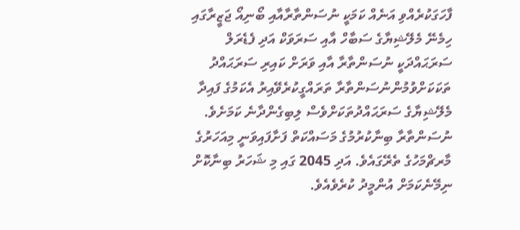ފާހަގަކުރެއްވި އަނެއް ކަމަކީ ނުސަންތާރާއާއި ބޯނިއޯ ޖަޒީރާގައި ހިމެނޭ މެލޭޝިޔާގެ ސަބާހް އާއި ސަރަވަކް އަދި ފެޑެރަލް ސަރަޙައްދަކީ ނުސަންތާރާ އާއި ވަރަށް ކައިރި ސަރަޙައްދު ތަކަކަށްވުމުންނުސަންތާރާ ތަރައްގީކުރެވޭއިރު އެކަމުގެ ފައިދާ މެލޭޝިޔާގެ ސަރަޙައްދުތަކަށްވެސް ލިބިގެންދާނެ ކަމަށެވެ.
ނުސަންތާރާ ބިނާކުރުމުގެ މަސައްކަތް ފަށާފައިވަނީ މިއަހަރުގެ މާރޗްމަހުގެ ތެރޭގައެވެ. އަދި 2045 ގައި މި ޝަހަރު ބިނާކޮށް ނިމޭނެކަމަށް އުންމީދު ކުރެވެއެވެ.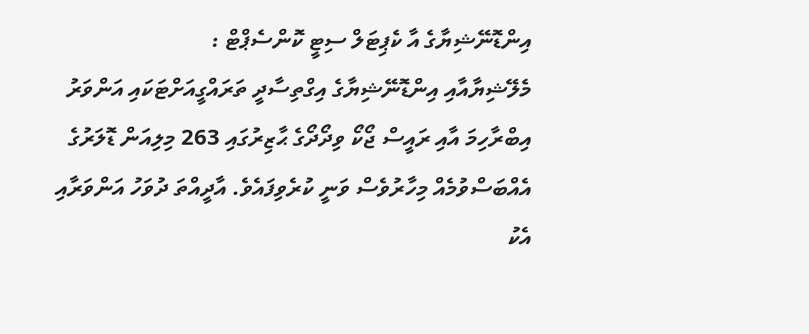އިންޑޮނޭޝިޔާގެ އާ ކެޕިޓަލް ސިޓީ ކޮންސެޕްޓް :
މެލޭޝިޔާއާއި އިންޑޮނޭޝިޔާގެ އިގްތިސާދީ ތަރައްގީއަށްޓަކައި އަންވަރު އިބްރާހިމަ އާއި ރައީސް ޖޯކޯ ވިދޯދޯގެ ޙާޒިރުގައި 263 މިލިއަން ޑޮލަރުގެ އެއްބަސްވުމެއް މިހާރުވެސް ވަނީ ކުރެވިފައެވެ. އާދީއްތަ ދުވަހު އަންވަރާއި އެކު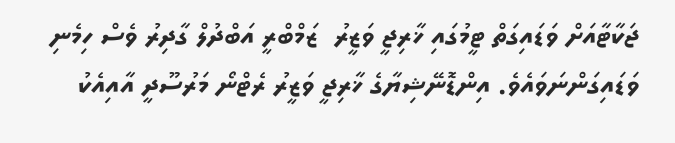ޖަކާޓާއަށް ވަޑައިގަތް ޓީމުގައި ޚާރިޖީ ވަޒީރު  ޒަމްބްރީ އަބްދުލް ގާދިރު ވެސް ހިމެނި ވަޑައިގަންނަވައެވެ. އިންޑޮނޭޝިޔާގެ ޚާރިޖީ ވަޒީރު ރެޓްނޯ މަރުސޫދީ އާއިއެކު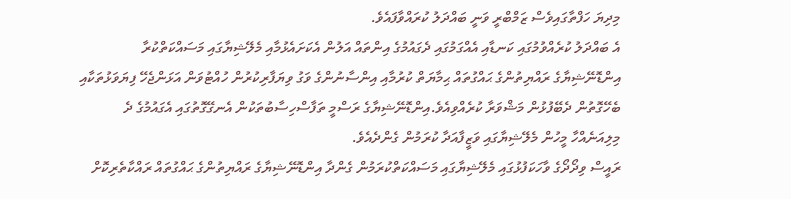މިދިޔަ ހަފްތާގައިވެސް ޒަމްބްރީ ވަނީ ބައްދަލު ކުރައްވާފައެވެ.
އެ ބައްދަލު ކުރެއްވުމުގައި ކަނޑާއި އެއްގަމުގައި ދެގައުމުގެ އިންތައް އަލުން އެކަށައެޅުމާއި މެލޭޝިޔާގައި މަސައްކަތްކުރާ އިންޑޮނޭޝިޔާގެ ރައްޔިތުންގެ ޙައްގުތައް ޙިމާޔަތް ކުރުމާއި އިންސާނުންގެ ވަގު ވިޔަފާރިކުރުން ހުއްޓުވަން އަޅަންޖެހޭ ފިޔަވަޅުތަކާއި ބެހޭގޮތުން ދެބޭފުޅުން މަޝްވަރާ ކުރެއްވިއެވެ.އިންޑޮނޭޝިޔާގެ ރަސްމީ ތަފާސްހިސާބުތަކުން އެނގޭގޮތުގައި އެގައުމުގެ ދެ މިލިއަނެއްހާ މީހުން މެލޭޝިޔާގައި ވަޒީފާއަދާ ކުރަމުން ގެންދެއެވެ.
ރައީސް ވިދޯދޯގެ ވާހަކަފުޅުގައި މެލޭޝިޔާގައި މަސައްކަތްކުރަމުން ގެންދާ އިންޑޮނޭޝިޔާގެ ރައްޔިތުންގެ ޙައްގުތައް ރައްކާތެރިކޮށް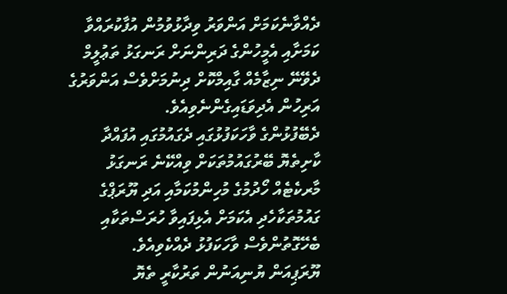ދެއްވާނެކަމަށް އަންވަރު ވިދާޅުވުމުން އުފާކުރައްވާ ކަމަށާއި އެމީހުންގެ ދަރިންނަށް ރަނގަޅު ތަޢުލީމް ދެވޭނޭ ނިޒާމެއް ގާއިމްކޮށް ދިނުމަށްވެސް އަންވަރުގެ އަރިހުން އެދިވަޑައިގެންނެވިއެވެ.
ދެބޭފުޅުންގެ ވާހަކަފުޅުގައި ދެގައުމުގައި އުފައްދާ ކާށިތެޔޮ ބޭރުގައުމުތަކަށް ވިއްކޭނެ ރަނގަޅު މާރކެޓެއް ހޯދުމުގެ މުހިންމުކަމާއި އަދި ޔޫރަޕްގެ ގައުމުތަކާހެދި އެކަމަށް އެޅިފައިވާ ހުރަސްތަކާއި ބެހޭގޮތުންވެސް ވާހަކަފުޅު ދެއްކެވިއެވެ.
ޔޫރަޕިއަން ޔުނިއަނުން ތަރުކާރީ ތެޔޮ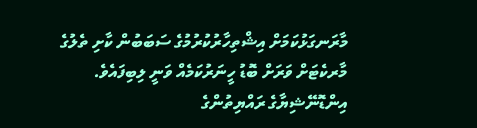މާރަނގަޅުކަމަށް އިޝްތިހާރުކުރުމުގެ ސަބަބުން ކާށި ތެލުގެ މާރކެޓަށް ވަރަށް ބޮޑު ހީނަރުކަމެއް ވަނީ ލިބިފައެވެ.
އިންޑޮނޭޝިޔާގެ ރައްޔިތުންގެ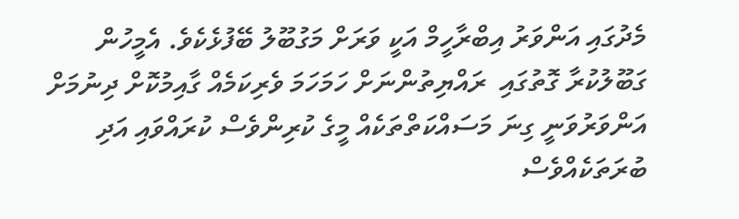މެދުގައި އަންވަރު އިބްރާހީމް އަކީ ވަރަށް މަގުބޫލު ބޭފުޅެކެވެ. އެމީހުން ގަބޫލުކުރާ ގޮތުގައި  ރައްޔިތުންނަށް ހަމަހަމަ ވެރިކަމެއް ގާއިމުކޮށް ދިނުމަށް އަންވަރުވަނީ ގިނަ މަސައްކަތްތަކެއް މީގެ ކުރިންވެސް ކުރައްވައި އަދި ބުރަތަކެއްވެސް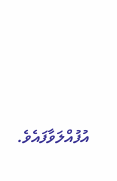އުފުއްލަވާފައެވެ.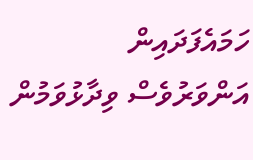ހަމައެފަދައިން އަންވަރުވެސް ވިދާޅުވަމުން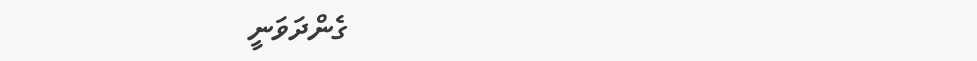ގެންދަވަނީ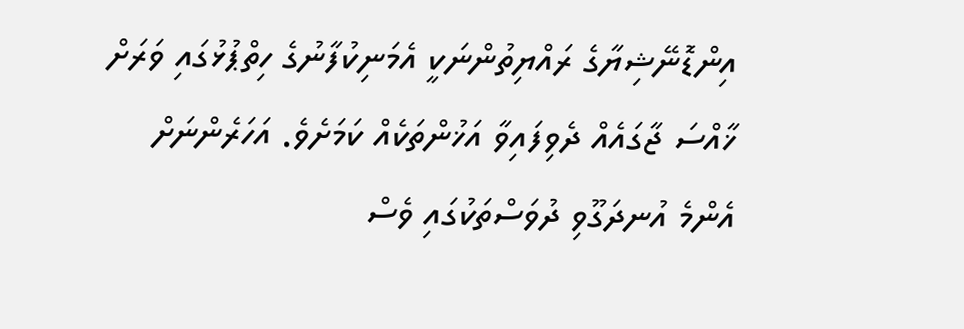އިންޑޮނޭޝިޔާގެ ރައްޔިތުންނަކީ އެމަނިކުފާނުގެ ހިތްޕުޅުގައި ވަރަށް ޚާއްސަ ޖާގައެއް ދެވިފައިވާ އަޚުންތަކެއް ކަމަށެވެ. އަހަރެންނަށް އެންމެ އުނދަގޫވި ދުވަސްތަކުގައި ވެސް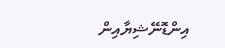އިންޑޮނޭޝިޔާއިން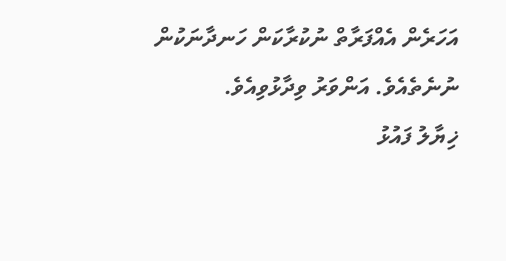އަހަރެން އެއްފަރާތް ނުކުރާކަން ހަނދާނަކުން ނުނެތެއެވެ. އަންވަރު ވިދާޅުވިއެވެ.
ޚިޔާލު ފައުޅު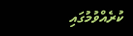ކުރެއްވުމުގައި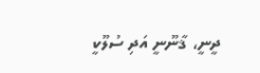ދީނީ، ޤާނޫނީ އަދި ސުލޫކީ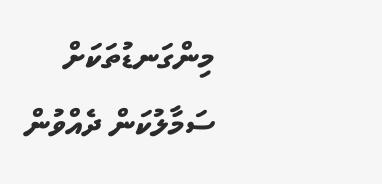މިންގަނޑުތަކަށް ސަމާލުކަން ދެއްވުން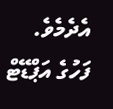އެދެމެވެ.
ފަހުގެ އަޕްޑޭޓް